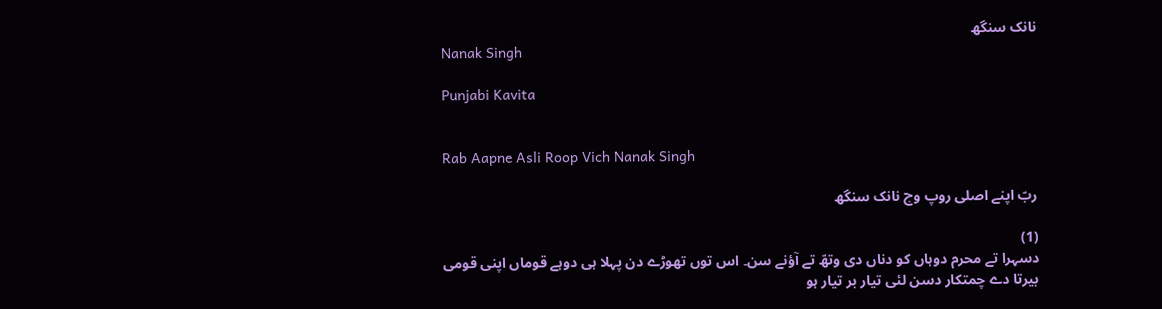نانک سنگھ
Nanak Singh

Punjabi Kavita


Rab Aapne Asli Roop Vich Nanak Singh

ربّ اپنے اصلی روپ وچ نانک سنگھ

(1)
دسہرا تے محرم دوہاں کو دناں دی وتھّ تے آؤنے سن۔ اس توں تھوڑے دن پہلا ہی دوہے قوماں اپنی قومی بیرتا دے چمتکار دسن لئی تیار بر تیار ہو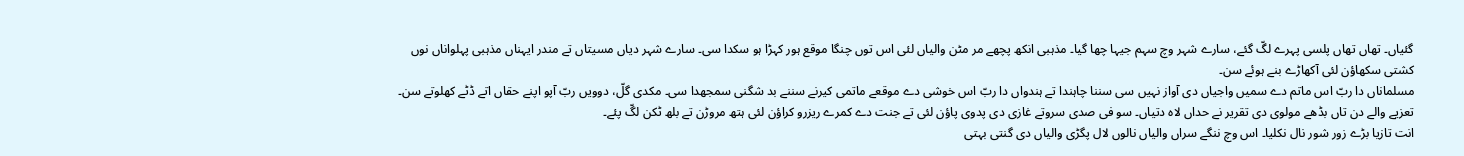گئیاں۔ تھاں تھاں پلسی پہرے لگّ گئے، سارے شہر وچ سہم جیہا چھا گیا۔ مذہبی انکھ پچھے مر مٹن والیاں لئی اس توں چنگا موقع ہور کہڑا ہو سکدا سی۔ سارے شہر دیاں مسیتاں تے مندر ایہناں مذہبی پہلواناں نوں کشتی سکھاؤن لئی آکھاڑے بنے ہوئے سن۔
مسلماناں دا ربّ اس ماتم دے سمیں واجیاں دی آواز نہیں سی سننا چاہندا تے ہندواں دا ربّ اس خوشی دے موقعے ماتمی کیرنے سننے بد شگنی سمجھدا سی۔ مکدی گلّ، دوویں ربّ آپو اپنے حقاں اتے ڈٹے کھلوتے سن۔
تعزیے والے دن تاں بڈھے مولوی دی تقریر نے حداں لاہ دتیاں۔ سو فی صدی سروتے غازی دی پدوی پاؤن لئی تے جنت دے کمرے ریزرو کراؤن لئی ہتھ مروڑن تے بلھ ٹکن لگّ پئے۔
انت تازیا بڑے زور شور نال نکلیا۔ اس وچ ننگے سراں والیاں نالوں لال پگڑی والیاں دی گنتی بہتی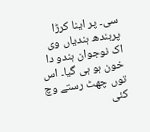سی۔ پر اینا کرڑا پربندھ ہندیاں وی اک نوجوان ہندو دا خون ہو ہی گیا۔ اس توں چھٹ رستے وچ کئی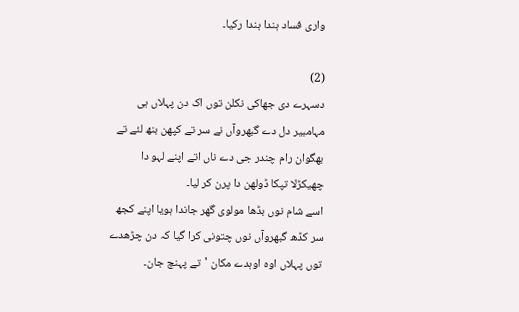واری فساد ہندا ہندا رکیا۔

(2)
دسہرے دی جھاکی نکلن توں اک دن پہلاں ہی مہامبیر دل دے گبھروآں نے سر تے کپھن بنھ لئے تے بھگوان رام چندر جی دے ناں اتے اپنے لہو دا چھیکڑلا تپکا ڈولھن دا پرن کر لیا۔
اسے شام نوں بڈھا مولوی گھر جاندا ہویا اپنے کجھ سر کڈھ گبھروآں نوں چتونی کرا گیا کہ دن چڑھدے توں پہلاں اوہ اوہدے مکان 'تے پہنچ جان۔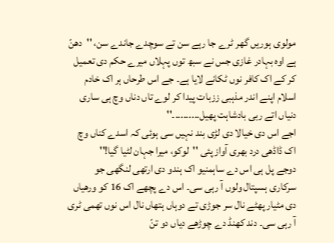مولوی ہوریں گھر ٹرے جا رہے سن تے سوچدے جاندے سن، ''دھنّ ہے اوہ بہادر غازی جس نے سبھ توں پہلاں میرے حکم دی تعمیل کر کے اک کافر نوں ٹکانے لایا ہے۔ جے اس طرحاں ہر اک خادم اسلام اپنے اندر مذہبی ززبات پیدا کر لوے تاں دناں وچ ہی ساری دنیاں اتے ربی بادشاہت پھیل.........۔''
اجے اس دی خیالا دی لڑی بند نہیں سی ہوئی کہ اسدے کناں وچ اک ڈاڈھی درد بھری آواز پئی ''لوکو، میرا جہان لٹیا گیا!''
دوجے پل ہی اس دے ساہمنیو اک ہندو دی ارتھی لنگھی جو سرکاری ہسپتال ولوں آ رہی سی۔ اس دے پچھے اک 16 کو ورھیاں دی مٹیار پھٹے نال سر جوڑی تے دوہاں ہتھاں نال اس نوں تھمی ٹری آ رہی سی۔ دند کھنڈ دے چوڑھے دیاں دو تنّ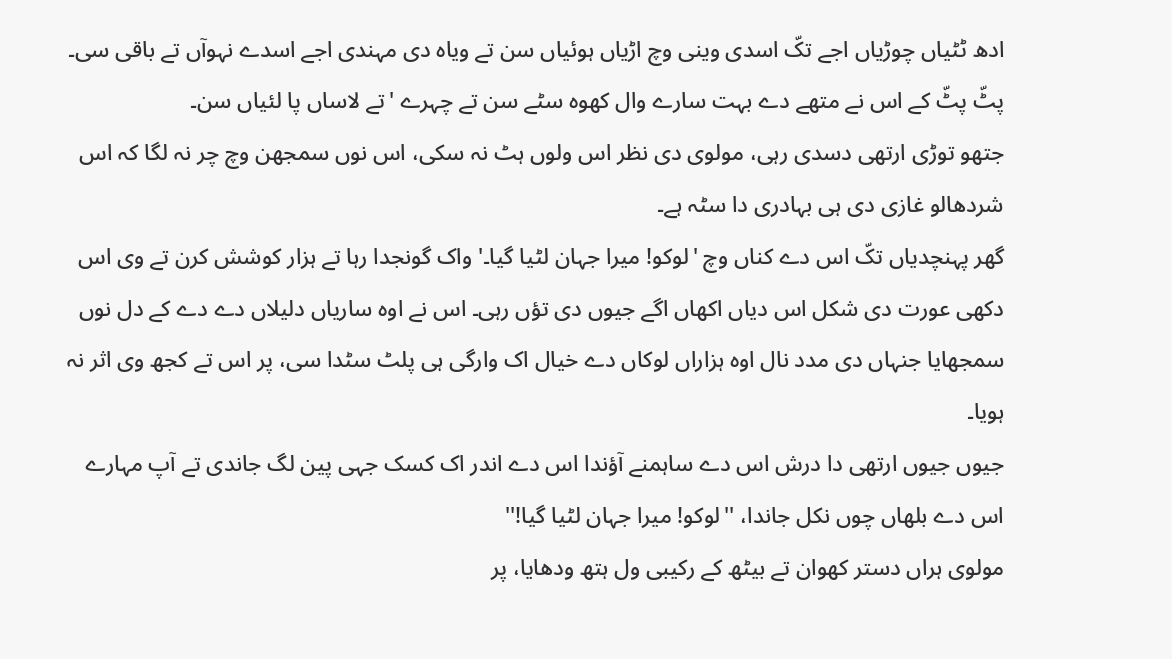ادھ ٹٹیاں چوڑیاں اجے تکّ اسدی وینی وچ اڑیاں ہوئیاں سن تے ویاہ دی مہندی اجے اسدے نہوآں تے باقی سی۔ پٹّ پٹّ کے اس نے متھے دے بہت سارے وال کھوہ سٹے سن تے چہرے 'تے لاساں پا لئیاں سن۔
جتھو توڑی ارتھی دسدی رہی، مولوی دی نظر اس ولوں ہٹ نہ سکی، اس نوں سمجھن وچ چر نہ لگا کہ اس شردھالو غازی دی ہی بہادری دا سٹہ ہے۔
گھر پہنچدیاں تکّ اس دے کناں وچ 'لوکو! میرا جہان لٹیا گیا۔' واک گونجدا رہا تے ہزار کوشش کرن تے وی اس دکھی عورت دی شکل اس دیاں اکھاں اگے جیوں دی تؤں رہی۔ اس نے اوہ ساریاں دلیلاں دے دے کے دل نوں سمجھایا جنہاں دی مدد نال اوہ ہزاراں لوکاں دے خیال اک وارگی ہی پلٹ سٹدا سی، پر اس تے کجھ وی اثر نہ ہویا۔
جیوں جیوں ارتھی دا درش اس دے ساہمنے آؤندا اس دے اندر اک کسک جہی پین لگ جاندی تے آپ مہارے اس دے بلھاں چوں نکل جاندا، ''لوکو! میرا جہان لٹیا گیا!''
مولوی ہراں دستر کھوان تے بیٹھ کے رکیبی ول ہتھ ودھایا، پر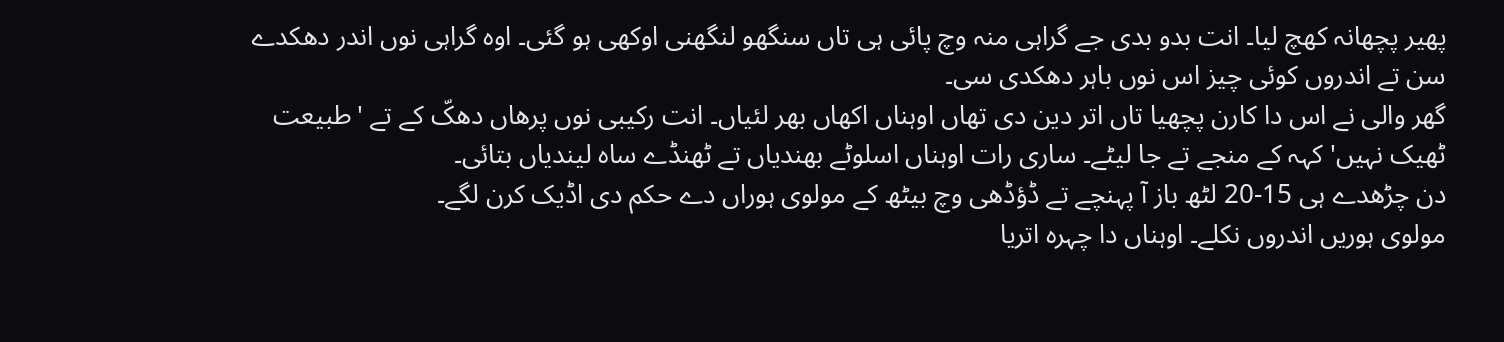پھیر پچھانہ کھچ لیا۔ انت بدو بدی جے گراہی منہ وچ پائی ہی تاں سنگھو لنگھنی اوکھی ہو گئی۔ اوہ گراہی نوں اندر دھکدے سن تے اندروں کوئی چیز اس نوں باہر دھکدی سی۔
گھر والی نے اس دا کارن پچھیا تاں اتر دین دی تھاں اوہناں اکھاں بھر لئیاں۔ انت رکیبی نوں پرھاں دھکّ کے تے 'طبیعت ٹھیک نہیں' کہہ کے منجے تے جا لیٹے۔ ساری رات اوہناں اسلوٹے بھندیاں تے ٹھنڈے ساہ لیندیاں بتائی۔
دن چڑھدے ہی 15-20 لٹھ باز آ پہنچے تے ڈؤڈھی وچ بیٹھ کے مولوی ہوراں دے حکم دی اڈیک کرن لگے۔
مولوی ہوریں اندروں نکلے۔ اوہناں دا چہرہ اتریا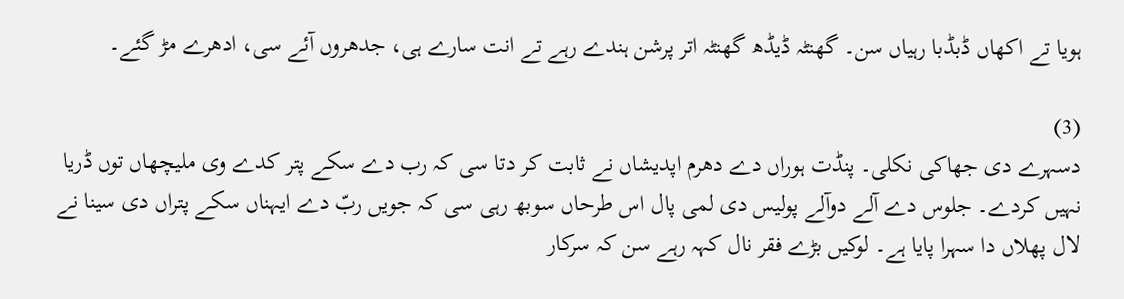ہویا تے اکھاں ڈبڈبا رہیاں سن۔ گھنٹہ ڈیڈھ گھنٹہ اتر پرشن ہندے رہے تے انت سارے ہی، جدھروں آئے سی، ادھرے مڑ گئے۔

(3)
دسہرے دی جھاکی نکلی۔ پنڈت ہوراں دے دھرم اپدیشاں نے ثابت کر دتا سی کہ رب دے سکے پتر کدے وی ملیچھاں توں ڈریا نہیں کردے۔ جلوس دے آلے دوآلے پولیس دی لمی پال اس طرحاں سوبھ رہی سی کہ جویں ربّ دے ایہناں سکے پتراں دی سینا نے لال پھلاں دا سہرا پایا ہے۔ لوکیں بڑے فقر نال کہہ رہے سن کہ سرکار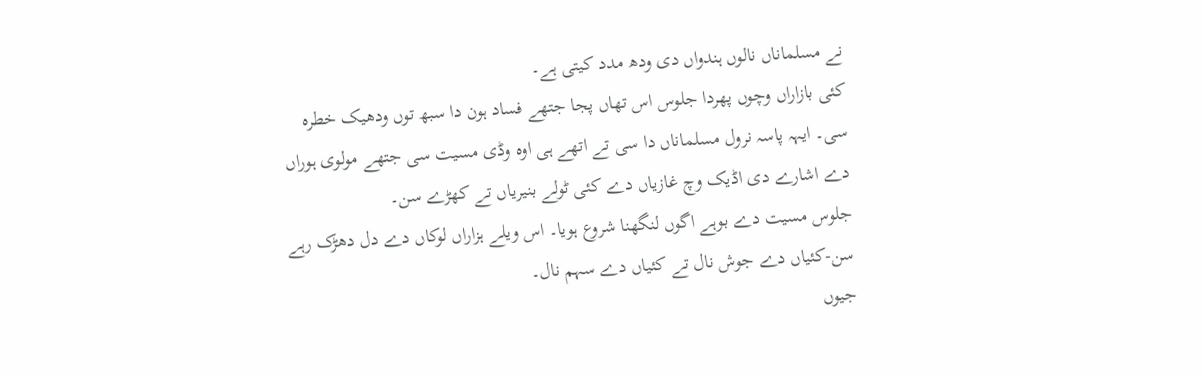نے مسلماناں نالوں ہندواں دی ودھ مدد کیتی ہے۔
کئی بازاراں وچوں پھردا جلوس اس تھاں پجا جتھے فساد ہون دا سبھ توں ودھیک خطرہ سی۔ ایہہ پاسہ نرول مسلماناں دا سی تے اتھے ہی اوہ وڈی مسیت سی جتھے مولوی ہوراں دے اشارے دی اڈیک وچ غازیاں دے کئی ٹولے بنیریاں تے کھڑے سن۔
جلوس مسیت دے بوہے اگوں لنگھنا شروع ہویا۔ اس ویلے ہزاراں لوکاں دے دل دھڑک رہے سن-کئیاں دے جوش نال تے کئیاں دے سہم نال۔
جیوں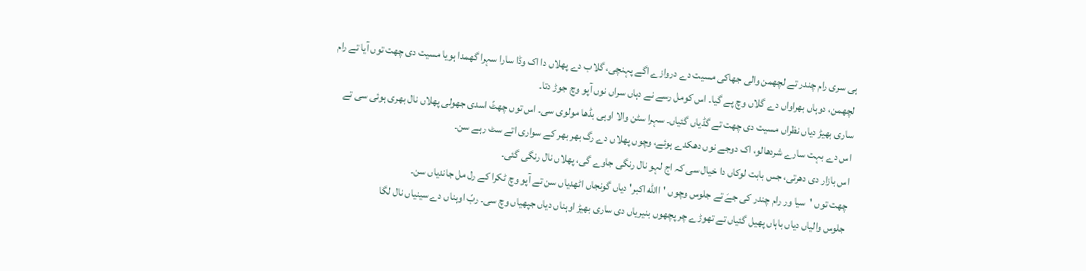ہی سری رام چندر تے لچھمن والی جھاکی مسیت دے دروازے اگے پہنچی، گلاب دے پھلاں دا اک وڈا سارا سہرا گھمدا ہویا مسیت دی چھت توں آیا تے رام لچھمن، دوہاں بھراواں دے گلاں وچ پے گیا۔ اس کومل رسے نے دہاں سراں نوں آپو وچ جوڑ دتا۔
ساری بھیڑ دیاں نظراں مسیت دی چھت تے گڈیاں گئیاں۔ سہرا سٹن والا اوہی بڈھا مولوی سی۔ اس توں چھٹّ اسدی جھولی پھلاں نال بھری ہوئی سی تے اس دے بہت سارے شردھالو، اک دوجے نوں دھکدے ہوئے، وچوں پھلاں دے رگ بھر بھر کے سواری اتے سٹ رہے سن۔
اس بازار دی دھرتی، جس بابت لوکاں دا خیال سی کہ اج لہو نال رنگی جاوے گی، پھلاں نال رنگی گئی۔
چھت توں 'سیا ور رام چندر کی جےَ تے جلوس وچوں 'االله اکبر' دیاں گونجاں اٹھدیاں سن تے آپو وچ ٹکرا کے رل مل جاندیاں سن۔
جلوس والیاں دیاں باہاں پھیل گئیاں تے تھوڑے چر پچھوں بنیریاں دی ساری بھیڑ اوہناں دیاں جپھیاں وچ سی۔ ربّ اوہناں دے سینیاں نال لگا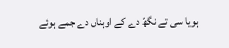ہویا سی تے نگھّ دے کے اوہناں دے جمے ہوئے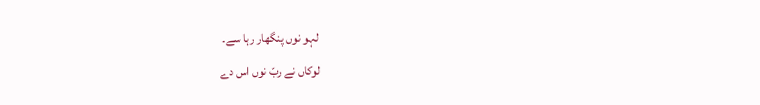لہو نوں پنگھار رہا سے۔
لوکاں نے ربّ نوں اس دے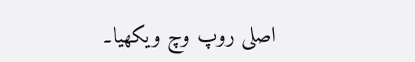اصلی روپ وچ ویکھیا۔